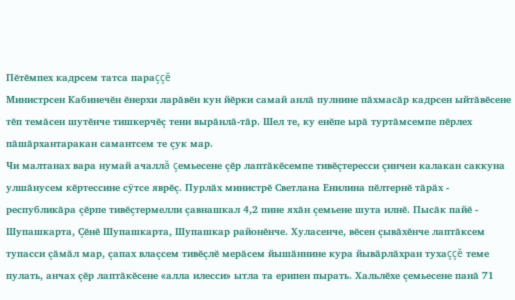Пĕтĕмпех кадрсем татса параççĕ
Министрсен Кабинечĕн ĕнерхи ларăвĕн кун йĕрки самай анлă пулнине пăхмасăр кадрсен ыйтăвĕсене тĕп темăсен шутĕнче тишкерчĕç тени вырăнлă-тăр. Шел те, ку енĕпе ырă туртăмсемпе пĕрлех пăшăрхантаракан самантсем те çук мар.
Чи малтанах вара нумай ачаллă çемьесене çĕр лаптăкĕсемпе тивĕçтересси çинчен калакан саккуна улшăнусем кĕртессине сÿтсе яврĕç. Пурлăх министрĕ Светлана Енилина пĕлтернĕ тăрăх - республикăра çĕрпе тивĕçтермелли çавнашкал 4,2 пине яхăн çемьене шута илнĕ. Пысăк пайĕ - Шупашкарта, Çĕнĕ Шупашкарта, Шупашкар районĕнче. Хуласенче, вĕсен çывăхĕнче лаптăксем тупасси çăмăл мар, çапах влаçсем тивĕçлĕ мерăсем йышăннине кура йывăрлăхран тухаççĕ теме пулать, анчах çĕр лаптăкĕсене «алла илесси» ытла та ерипен пырать. Хальлĕхе çемьесене панă 71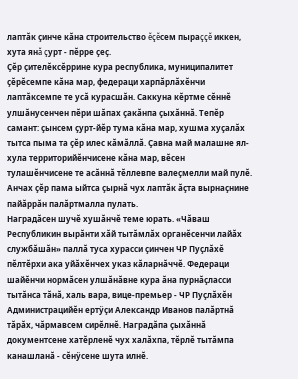лаптăк çинче кăна строительство ĕçĕсем пыраççĕ иккен, хута янă çурт - пĕрре çеç.
Çĕр çителĕксĕррине кура республика, муниципалитет çĕрĕсемпе кăна мар, федераци харпăрлăхĕнчи лаптăксемпе те усă курасшăн. Саккуна кĕртме сĕннĕ улшăнусенчен пĕри шăпах çакăнпа çыхăннă. Тепĕр самант: çынсем çурт-йĕр тума кăна мар, хушма хуçалăх тытса пыма та çĕр илес кăмăллă. Çавна май малашне ял-хула территорийĕнчисене кăна мар, вĕсен тулашĕнчисене те асăннă тĕллевпе валеçмелли май пулĕ. Анчах çĕр пама ыйтса çырнă чух лаптăк ăçта вырнаçнине пайăррăн палăртмалла пулать.
Наградăсен шучĕ хушăнчĕ теме юрать. «Чăваш Республикин вырăнти хăй тытăмлăх органĕсенчи лайăх службăшăн» паллă туса хурасси çинчен ЧР Пуçлăхĕ пĕлтĕрхи ака уйăхĕнчех указ кăларнăччĕ. Федераци шайĕнчи нормăсен улшăнăвне кура ăна пурнăçласси тытăнса тăнă, халь вара, вице-премьер - ЧР Пуçлăхĕн Администрацийĕн ертÿçи Александр Иванов палăртнă тăрăх, чăрмавсем сирĕлнĕ. Наградăпа çыхăннă документсене хатĕрленĕ чух халăхпа, тĕрлĕ тытăмпа канашланă - сĕнÿсене шута илнĕ.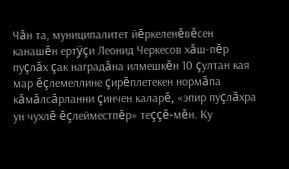Чăн та, муниципалитет йĕркеленĕвĕсен канашĕн ертÿçи Леонид Черкесов хăш-пĕр пуçлăх çак наградăна илмешкĕн 10 çултан кая мар ĕçлемеллине çирĕплетекен нормăпа кăмăлсăрланни çинчен каларĕ, «эпир пуçлăхра ун чухлĕ ĕçлейместпĕр» теççĕ-мĕн. Ку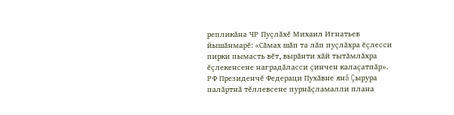репликăна ЧР Пуçлăхĕ Михаил Игнатьев йышăнмарĕ: «Сăмах шăп та лăп пуçлăхра ĕçлесси пирки пымасть вĕт, вырăнти хăй тытăмлăхра ĕçлекенсене наградăласси çинчен калаçатпăр».
РФ Президенчĕ Федераци Пухăвне янă Çырура палăртнă тĕллевсене пурнăçламалли плана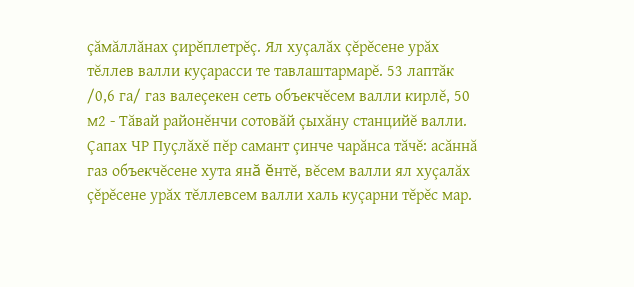çăмăллăнах çирĕплетрĕç. Ял хуçалăх çĕрĕсене урăх тĕллев валли куçарасси те тавлаштармарĕ. 53 лаптăк /0,6 га/ газ валеçекен сеть объекчĕсем валли кирлĕ, 50 м2 - Тăвай районĕнчи сотовăй çыхăну станцийĕ валли. Çапах ЧР Пуçлăхĕ пĕр самант çинче чарăнса тăчĕ: асăннă газ объекчĕсене хута янă ĕнтĕ, вĕсем валли ял хуçалăх çĕрĕсене урăх тĕллевсем валли халь куçарни тĕрĕс мар.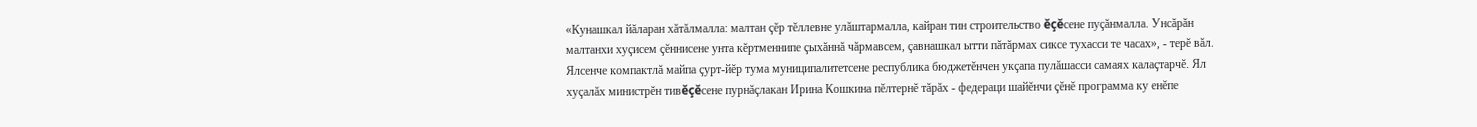«Кунашкал йăларан хăтăлмалла: малтан çĕр тĕллевне улăштармалла, кайран тин строительство ĕçĕсене пуçăнмалла. Унсăрăн малтанхи хуçисем çĕннисене унта кĕртменнипе çыхăннă чăрмавсем, çавнашкал ытти пăтăрмах сиксе тухасси те часах», - терĕ вăл.
Ялсенче компактлă майпа çурт-йĕр тума муниципалитетсене республика бюджетĕнчен укçапа пулăшасси самаях калаçтарчĕ. Ял хуçалăх министрĕн тивĕçĕсене пурнăçлакан Ирина Кошкина пĕлтернĕ тăрăх - федераци шайĕнчи çĕнĕ программа ку енĕпе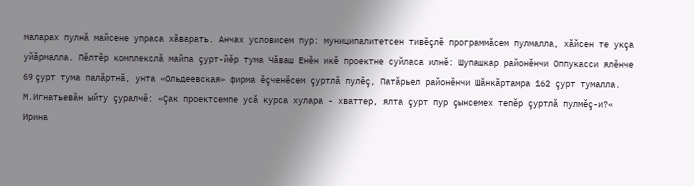маларах пулнă майсене упраса хăварать. Анчах условисем пур: муниципалитетсен тивĕçлĕ программăсем пулмалла, хăйсен те укçа уйăрмалла. Пĕлтĕр комплекслă майпа çурт-йĕр тума Чăваш Енĕн икĕ проектне суйласа илнĕ: Шупашкар районĕнчи Оппукасси ялĕнче 69 çурт тума палăртнă, унта «Ольдеевская» фирма ĕçченĕсем çуртлă пулĕç, Патăрьел районĕнчи Шăнкăртамра 162 çурт тумалла.
М.Игнатьевăн ыйту çуралчĕ: «Çак проектсемпе усă курса хулара - хваттер, ялта çурт пур çынсемех тепĕр çуртлă пулмĕç-и?« Ирина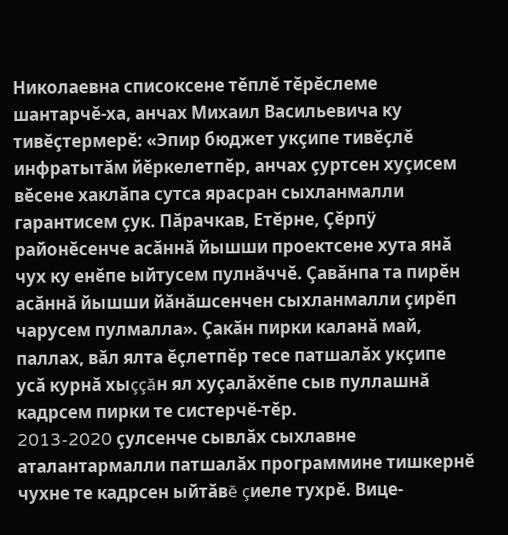Николаевна списоксене тĕплĕ тĕрĕслеме шантарчĕ-ха, анчах Михаил Васильевича ку тивĕçтермерĕ: «Эпир бюджет укçипе тивĕçлĕ инфратытăм йĕркелетпĕр, анчах çуртсен хуçисем вĕсене хаклăпа сутса ярасран сыхланмалли гарантисем çук. Пăрачкав, Етĕрне, Çĕрпÿ районĕсенче асăннă йышши проектсене хута янă чух ку енĕпе ыйтусем пулнăччĕ. Çавăнпа та пирĕн асăннă йышши йăнăшсенчен сыхланмалли çирĕп чарусем пулмалла». Çакăн пирки каланă май, паллах, вăл ялта ĕçлетпĕр тесе патшалăх укçипе усă курнă хыççăн ял хуçалăхĕпе сыв пуллашнă кадрсем пирки те систерчĕ-тĕр.
2013-2020 çулсенче сывлăх сыхлавне аталантармалли патшалăх программине тишкернĕ чухне те кадрсен ыйтăвĕ çиеле тухрĕ. Вице-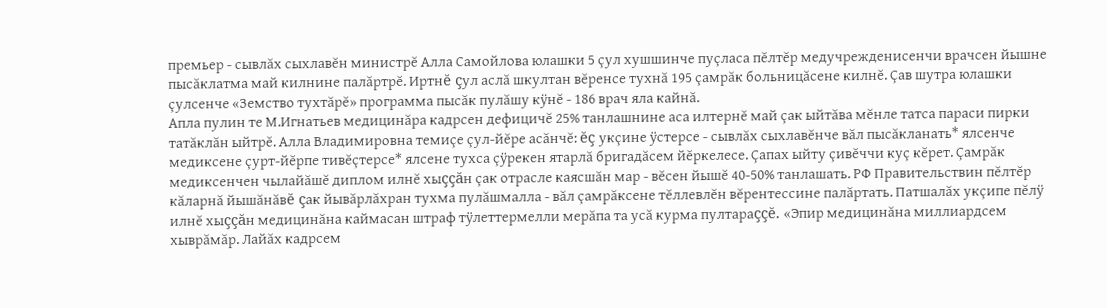премьер - сывлăх сыхлавĕн министрĕ Алла Самойлова юлашки 5 çул хушшинче пуçласа пĕлтĕр медучрежденисенчи врачсен йышне пысăклатма май килнине палăртрĕ. Иртнĕ çул аслă шкултан вĕренсе тухнă 195 çамрăк больницăсене килнĕ. Çав шутра юлашки çулсенче «Земство тухтăрĕ» программа пысăк пулăшу кÿнĕ - 186 врач яла кайнă.
Апла пулин те М.Игнатьев медицинăра кадрсен дефицичĕ 25% танлашнине аса илтернĕ май çак ыйтăва мĕнле татса параси пирки татăклăн ыйтрĕ. Алла Владимировна темиçе çул-йĕре асăнчĕ: ĕç укçине ÿстерсе - сывлăх сыхлавĕнче вăл пысăкланать* ялсенче медиксене çурт-йĕрпе тивĕçтерсе* ялсене тухса çÿрекен ятарлă бригадăсем йĕркелесе. Çапах ыйту çивĕччи куç кĕрет. Çамрăк медиксенчен чылайăшĕ диплом илнĕ хыççăн çак отрасле каясшăн мар - вĕсен йышĕ 40-50% танлашать. РФ Правительствин пĕлтĕр кăларнă йышăнăвĕ çак йывăрлăхран тухма пулăшмалла - вăл çамрăксене тĕллевлĕн вĕрентессине палăртать. Патшалăх укçипе пĕлÿ илнĕ хыççăн медицинăна каймасан штраф тÿлеттермелли мерăпа та усă курма пултараççĕ. «Эпир медицинăна миллиардсем хыврăмăр. Лайăх кадрсем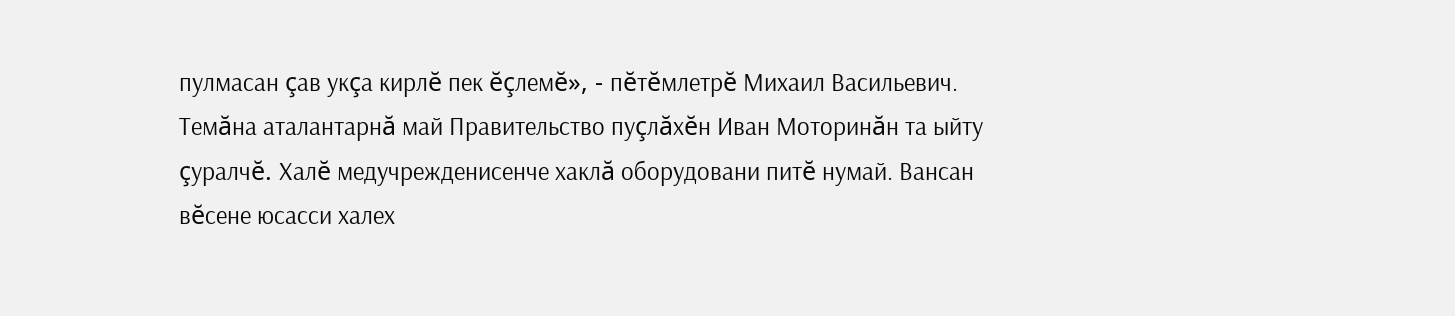пулмасан çав укçа кирлĕ пек ĕçлемĕ», - пĕтĕмлетрĕ Михаил Васильевич.
Темăна аталантарнă май Правительство пуçлăхĕн Иван Моторинăн та ыйту çуралчĕ. Халĕ медучрежденисенче хаклă оборудовани питĕ нумай. Вансан вĕсене юсасси халех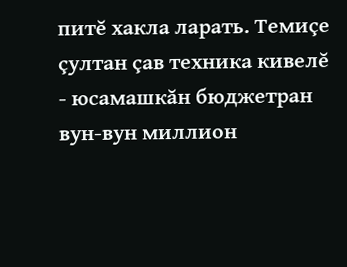питĕ хакла ларать. Темиçе çултан çав техника кивелĕ - юсамашкăн бюджетран вун-вун миллион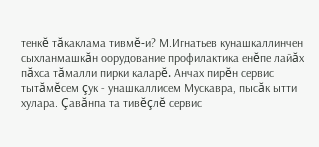тенкĕ тăкаклама тивмĕ-и? М.Игнатьев кунашкаллинчен сыхланмашкăн оорудование профилактика енĕпе лайăх пăхса тăмалли пирки каларĕ. Анчах пирĕн сервис тытăмĕсем çук - унашкаллисем Мускавра, пысăк ытти хулара. Çавăнпа та тивĕçлĕ сервис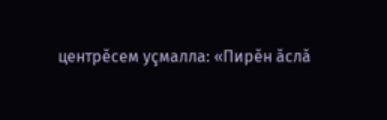центрĕсем уçмалла: «Пирĕн ăслă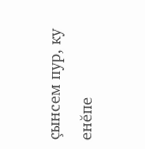çынсем пур, ку енĕпе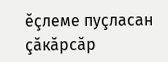ĕçлеме пуçласан çăкăрсăр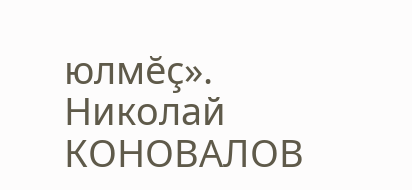юлмĕç».
Николай КОНОВАЛОВ